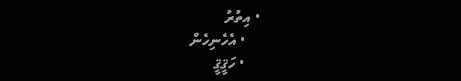• އިތުރު
    • އެހެނިހެން
    • ހަޤީޤީ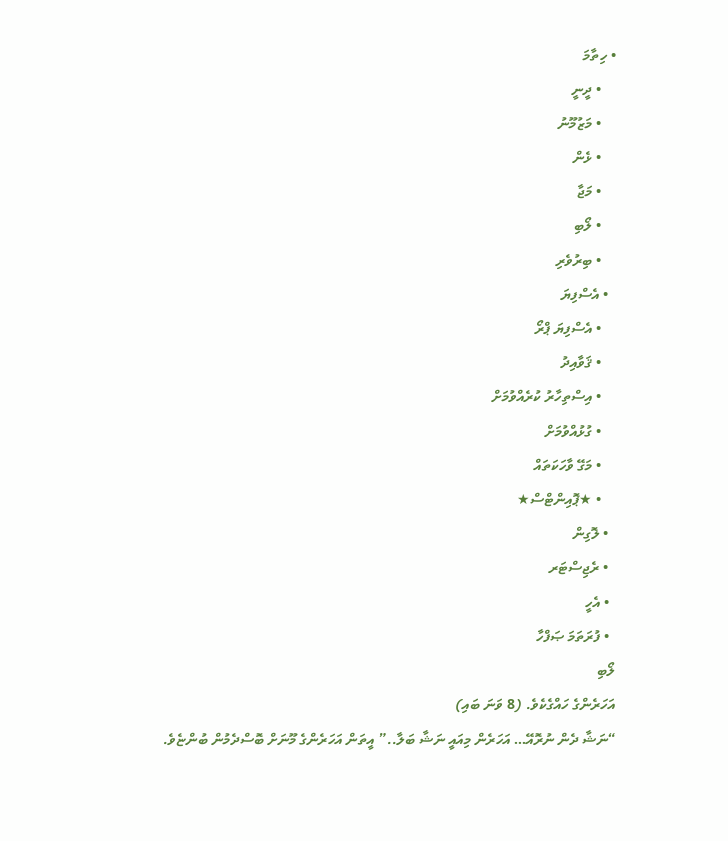• ހިތާމަ
    • ދީނީ
    • މަޒުމޫނު
    • ޅެން
    • މަޖާ
    • ލޯބި
    • ބިރުވެރި
  • އެސްފިޔަ
    • އެސްފިޔަ ޕްރޯ
    • ޤަވާއިދު
    • އިސްތިހާރު ކުރެއްވުމަށް
    • ގުޅުއްވުމަށް
    • މަގޭ ވާހަކަތައް
    • ★ޕޮއިންޓްސް★
  • ލޮގިން
  • ރެޖިސްޓަރ
  • އެހީ
  • ފުރަތަމަ ޞަފްހާ
ލޯބި
އަހަރެންގެ ހައްގެކެވެ. (8 ވަނަ ބައި)
“ނަޝާ ދެން ނުރޮއޭ… އަހަރެން މިއައީ ނަޝާ ބަލާ..” އީތަން އަހަރެންގެ މޫނަށް ބޮސްދެމުން ބުންޏެވެ.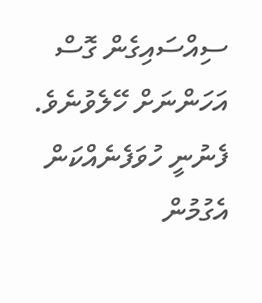ސިއްސައިގެން ގޮސް އަހަންނަށް ހޭލެވުނެވެ. ފެނުނީ ހުވަފެނެއްކަން އެގުމުން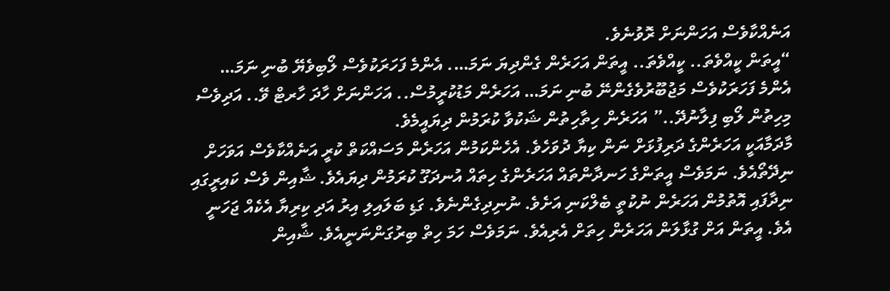އަނެއްކާވެސް އަހަންނަށް ރޮވުނެވެ.
“އީތަން ކީއްވެތަ.. ކީއްވެތަ.. އީތަން އަހަރެން ގެންދިޔަ ނަމަ…. އެންމެ ފަހަރަކުވެސް ލޯބިވެޔޭ ބުނި ނަމަ… އެންމެ ފަހަރަކުވެސް މަޖުބޫރުވެގެންނޭ ބުނި ނަމަ… އަހަރެން މަޑުކުރީމުސް.. އަހަންނަށް ހާދަ ހާރޓް ވޭ.. އަދިވެސް މިހިތުން ލޯބި ފިލާނުދޭ..” އަހަރެން ހިތާހިތުން ޝަކުވާ ކުރަމުން ދިޔައީމެވެ.
މާދަމާއަކީ އަހަރެންގެ ދަރިފުޅަށް ނަން ކިޔާ ދުވަހެވެ. އެހެންކަމުން އަހަރެން މަސައްކަތް ކުރީ އަނެއްކާވެސް އަވަހަށް ނިދޭތޯއެވެ. ނަމަވެސް އީތަންގެ ހަނދާންތައް އަހަރެންގެ ހިތައް އުނދަގޫ ކުރަމުން ދިޔައެވެ. ޝާއިން ވެސް ކައިރީގައި ނިދާފައި އޮތުމުން އަހަރެން ނުކުތީ ބެލްކަނި އަށެވެ. ނުނިދިގެންނެވެ. ގަޑި ބަލައިލި އިރު އަދި ކިރިޔާ އެކެއް ޖަހަނީ އެވެ. އީތަން އަށް ގުޅާލަން އަހަރެން ހިތަށް އެރިއެވެ. ނަމަވެސް ހަމަ ހިތް ބިރުގަންނަނީއެވެ. ޝާއިން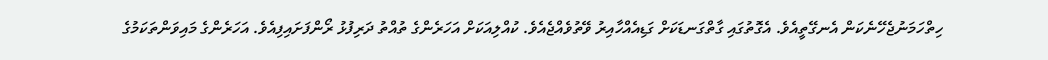ހިތްހަމަނުޖެހޭނެކަން އެނގޭތީއެވެ. އެގޮތުގައި ގާތްގަނޑަކަށް ގަޑިއެއްހާއިރު ވޭތުވެއްޖެއެވެ. ކުއްލިއަކަށް އަހަރެންގެ ތުއްތު ދަރިފުޅު ރޯންފަށައިފިއެވެ. އަހަރެންގެ މައިވަންތަކަމުގެ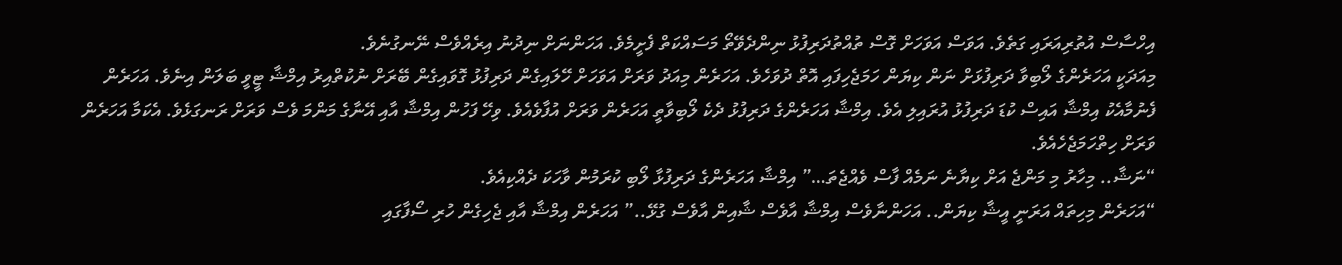އިހްސާސް އުތުރިއަރައި ގަތެވެ. އަވަސް އަވަހަށް ގޮސް ތުއްތުދަރިފުޅު ނިންދެވޭތޯ މަސައްކަތް ފެށީމެވެ. އަހަންނަށް ނިދުނު އިރެއްވެސް ނޭނގުނެވެ.
މިއަދަކީ އަހަރެންގެ ލޯބިވާ ދަރިފުޅަށް ނަން ކިޔަން ހަމަޖެހިފައި އޮތް ދުވަހެވެ. އަހަރެން މިއަދު ވަރަށް އަވަހަށް ހޭލައިގެން ދަރިފުޅު ގޮވައިގެން ބޭރަށް ނުކުތްއިރު އިމްޝާ ޓީވީ ބަލަން އިނެވެ. އަހަރެން ފެނުމާއެކު އިމްޝާ އައިސް ކުޑަ ދަރިފުޅު އުރައިލި އެވެ. އިމްޝާ އަހަރެންގެ ދަރިފުޅު ދެކެ ލޯބިވާތީ އަހަރެން ވަރަށް އުފާވެއެވެ. ވިހޭ ފަހުން އިމްޝާ އާއި އޭނާގެ މަންމަ ވެސް ވަރަށް ރަނގަޅެވެ. އެކަމާ އަހަރެން ވަރަށް ހިތްހަމަޖެހެއެވެ.
“ނަޝާ.. މިހާރު މި މަންޖެ އަށް ކިޔާނެ ނަމެއް ފާސް ވެއްޖެތަ…” އިމްޝާ އަހަރެންގެ ދަރިފުޅާ ލޯބި ކުރަމުން ވާހަކަ ދެއްކިއެވެ.
“އަހަރެން މިހިތައް އަރަނީ އީޝާ ކިޔަން.. އަހަންނާވެސް އިމްޝާ އާވެސް ޝާއިން އާވެސް ގުޅޭ..” އަހަރެން އިމްޝާ އާއި ޖެހިގެން ހުރި ސޯފާގައި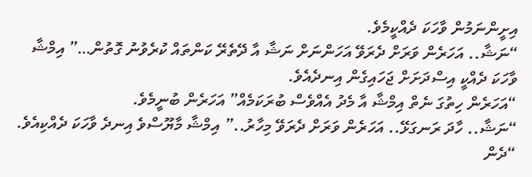އިށީންނަމުން ވާހަކަ ދެއްކީމެވެ.
“ނަޝާ.. އަހަރެން ވަރަށް ދެރަވޭ އަހަންނަށް ނަޝާ އާ ދޭތެރޭ ކަންތައް ކުރެވުނު ގޮތުން…” އިމްޝާ ވާހަކަ ދެއްކީ އިސްދަށަށް ޖަހައިގެން އިނދެއެވެ.
“އަހަރެން ހިތުގަ ނެތް އިމްޝާ އާ މެދު އެއްވެސް ބުރަކަމެއް” އަހަރެން ބުނީމެވެ.
“ނަޝާ.. ހާދަ ރަނގަޅޭ.. އަހަރެން ވަރަށް ދެރަވޭ މިހާރު..” އިމްޝާ މާޔޫސްވެ އިނދެ ވާހަކަ ދެއްކިއެވެ.
“ދެން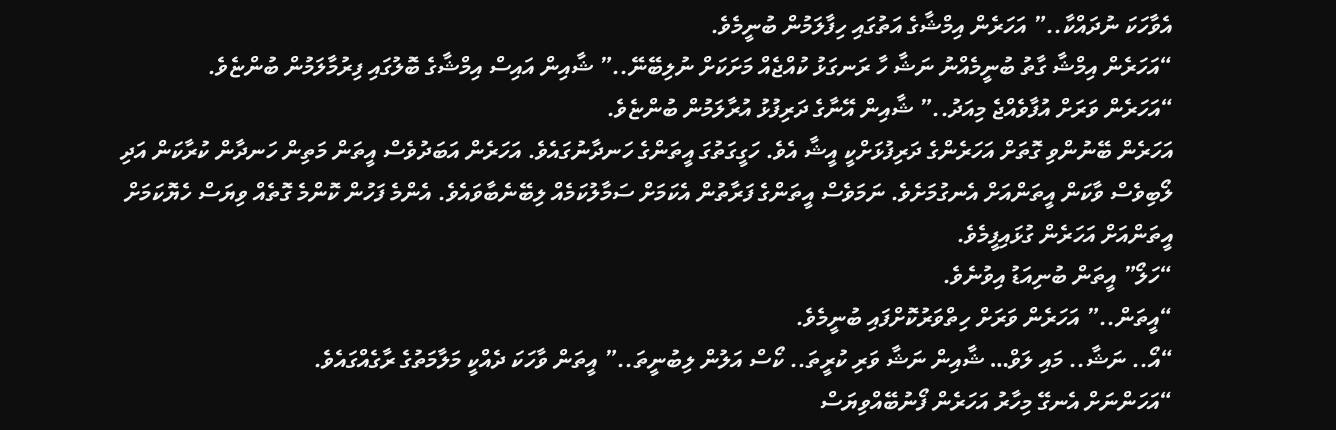އެވާހަކަ ނުދައްކާ..” އަހަރެން އިމްޝާގެ އަތުގައި ހިފާލަމުން ބުނީމެވެ.
“އަހަރެން އިމްޝާ ގާތު ބުނީމެއްނު ނަޝާ ހާ ރަނގަޅު ކުއްޖެއް މަށަކަށް ނުލިބޭނޭ..” ޝާއިން އައިސް އިމްޝާގެ ބޮލުގައި ފިރުމާލަމުން ބުންޏެވެ.
“އަހަރެން ވަރަށް އުފާވެއްޖެ މިއަދު..” ޝާއިން އޭނާގެ ދަރިފުޅު އުރާލަމުން ބުންޏެވެ.
އަހަރެން ބޭނުންވި ގޮތަށް އަހަރެންގެ ދަރިފުޅަށްކީ އީޝާ އެވެ. ހަގީގަތުގަ އީތަންގެ ހަނދާނުގައެވެ. އަހަރެން އަބަދުވެސް އީތަން މަތިން ހަނދާން ކުރާކަން އަދި ލޯބިވެސް ވާކަން އީތަންއަށް އެނގުމަށެވެ. ނަމަވެސް އީތަންގެ ފަރާތުން އެކަމަށް ސަމާލުކަމެއް ލިބޭނެބާވައެވެ. އެންމެ ފަހުން ކޮންމެ ގޮތެއް ވިޔަސް ހެޔޮކަމަށް އީތަންއަށް އަހަރެން ގުޅައިފީމެވެ.
“ހަލޯ” އީތަން ބުނިއަޑު އިވުނެވެ.
“އީތަން..” އަހަރެން ވަރަށް ހިތްވަރުކޮށްފައި ބުނީމެވެ.
“އޯ.. ނަޝާ.. މައި ލަވް… ޝާއިން ނަޝާ ވަރި ކުރީތަ.. ކޯސް އަލުން ލިބުނީތަ..” އީތަން ވާހަކަ ދެއްކީ މަލާމަތުގެ ރާގެއްގައެވެ.
“އަހަންނަށް އެނގޭ މިހާރު އަހަރެން ފޯނުބޭއްވިޔަސް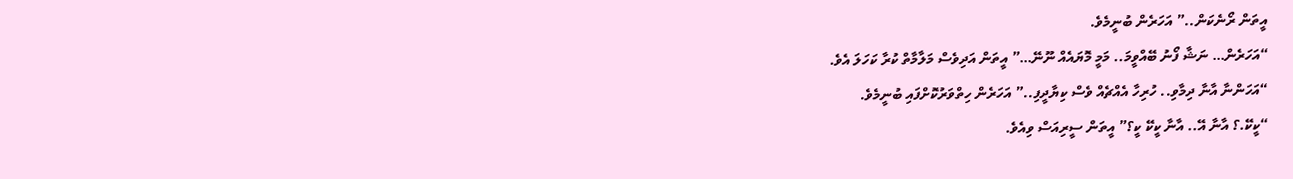އީތަން ރޯނެކަން..” އަހަރެން ބުނީމެވެ.
“އަހަރެން… ނަޝާ ފޯނު ބޭއްވީމަ.. މަމީ މޮޔައެއް ނޫނޭ…” އީތަން އަދިވެސް މަލާމާތް ކުރާ ކަހަލަ އެވެ.
“އަހަންނާ އާނާ ދިމާވި.. ހުރިހާ އެއްޗެއް ވެސް ކިޔާދީފި..” އަހަރެން ހިތްވަރުކޮށްފައި ބުނީމެވެ.
“ކީކޭ.؟ އާނާ އޭ.. އާނާ ކީކޭ ކީ؟” އީތަން ސީރިއަސް ވިއެވެ.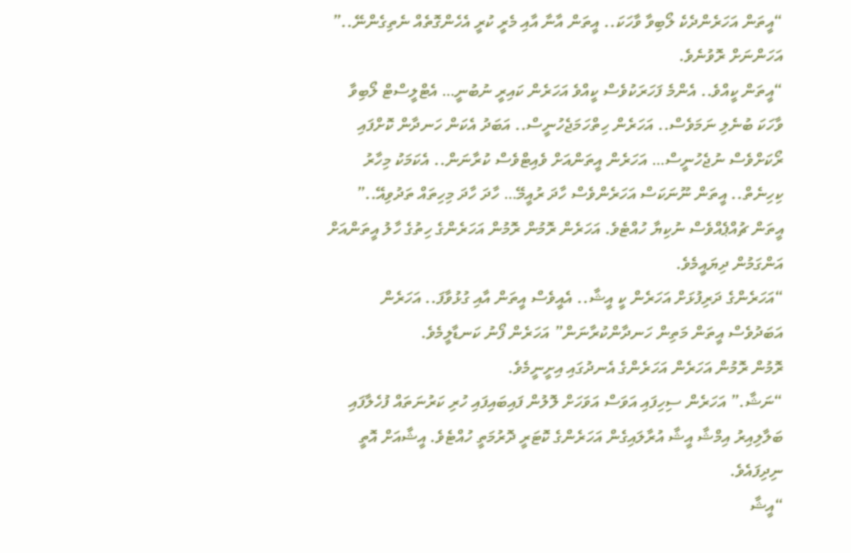“އީތަން އަހަރެންދެކެ ލޯބިވާ ވާހަކަ.. އީތަން އާނާ އާއި މެރީ ކުރީ އެހެންގޮތެއް ނެތިގެންނޭ..” އަހަންނަށް ރޮވުނެވެ.
“އީތަން ކީއްވެ.. އެންމެ ފަހަރަކުވެސް ކީއްވެ އަހަރެން ކައިރީ ނުބުނީ… އެޓްލީސްޓް ލޯބިވާ ވާހަކަ ބުނެލި ނަމަވެސް.. އަހަރެން ހިތްހަމަޖެހުނީސް.. އަބަދު އެކަން ހަނދާން ކޮށްފައި ރޯކަށްވެސް ނުޖެހުނީސް… އަހަރެން އީތަންއަށް ވެއިޓްވެސް ކުރާނަން.. އެކަމަކު މިހާރު ކިހިނެތް.. އީތަން ނޫނަކަސް އަހަރެންވެސް ހާދަ ރުއީމޭ… ހާދަ ހާދަ މިހިތައް ތަދުވިއޭ..” އީތަން ޗުއްޕެއްވެސް ނުކިޔާ ހުއްޓެވެ. އަހަރެން ރޮމުން ރޮމުން އަހަރެންގެ ހިތުގެ ހާލު އީތަންއަށް އަންގަމުން ދިޔައީމެވެ.
“އަހަރެންގެ ދަރިފުޅަށް އަހަރެން ކީ އީޝާ.. އެއީވެސް އީތަން އާއި ގުޅުވާފަ.. އަހަރެން އަބަދުވެސް އީތަން މަތިން ހަނދާންކުރާނަން” އަހަރެން ފޯނު ކަނޑާލީމެވެ.
ރޮމުން ރޮމުން އަހަރެން އަހަރެންގެ އެނދުގައި އިށީނީމެވެ.
“ނަޝާ.” އަހަރެން ސިހިފައި އަވަސް އަވަހަށް ލޮލުން ފައިބައިފައި ހުރި ކަރުނަތައް ފުހެލާފައި ބަލާލިއިރު އިމްޝާ އީޝާ އުރާލައިގެން އަހަރެންގެ ކޮޓަރީ ދޮރުމަތީ ހުއްޓެވެ. އީޝާއަށް އޮތީ ނިދިފައެވެ.
“އީޝާ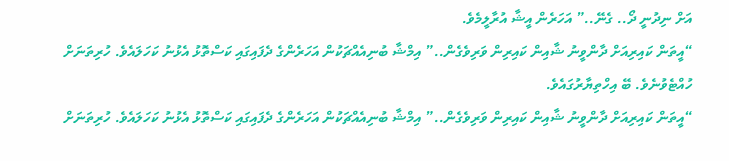އަށް ނިދުނީ ދޯ.. ގެނޭ..” އަހަރެން އީޝާ އުރާލީމެވެ.
“އީތަން ކައިރިއަށް ދާންވީނު ޝާއިން ކައިރިން ވަރިވެގެން..” އިމްޝާ ބުނިއެއްޗަކުން އަހަރެންގެ ދެފައިގައި ކަސްތޮޅު އެޅުނު ކަހަލައެވެ. ހުރިތަނަށް ހުއްޓެވުނެވެ. ބޭ އިހްތިޔާރުގައެވެ.
“އީތަން ކައިރިއަށް ދާންވީނު ޝާއިން ކައިރިން ވަރިވެގެން..” އިމްޝާ ބުނިއެއްޗަކުން އަހަރެންގެ ދެފައިގައި ކަސްތޮޅު އެޅުނު ކަހަލައެވެ. ހުރިތަނަށް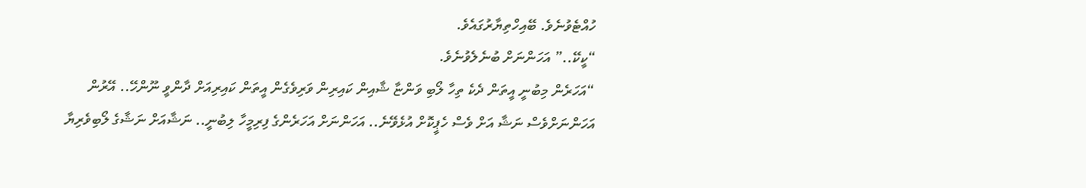ހުއްޓެވުނެވެ. ބޭއިހްތިޔާރުގައެވެ.
“ކީކޭ..” އަހަންނަށް ބުނެލެވުނެވެ.
“އަހަރެން މިބުނީ އީތަން ދެކެ ތިހާ ލޯބި ވަންޏާ ޝާއިން ކައިރިން ވަރިވެގެން އީތަން ކައިރިއަށް ދާންވީ ނޫންހޭ.. އޭރުން އަހަންނަށްވެސް ނަޝާ އަށް ވެސް ހެޕީކޮށް އުޅެވޭނެ.. އަހަންނަށް އަހަރެންގެ ފިރިމީހާ ލިބުނީ.. ނަޝާއަށް ނަޝާގެ ލޯބިވެރިޔާ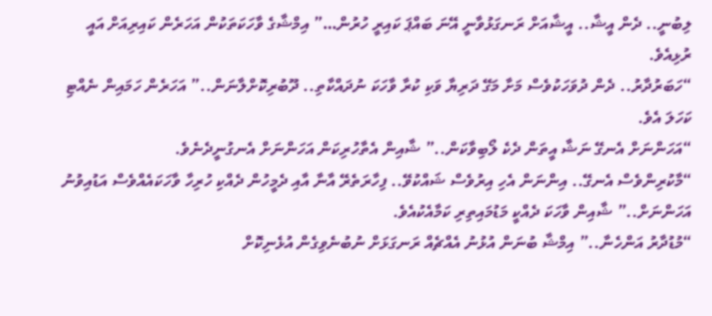ލިބުނީ.. ދެން އީޝާ.. އީޝާއަށް ރަނގަޅުވާނީ އޭނަ ބައްޕަ ކައިރީ ހުރުން…” އިމްޝާގެ ވާހަކަތަކުން އަހަރެން ކައިރިއަށް އައީ ރުޅިއެވެ.
“ހަބަރުދާރު.. ދެން ދުވަހަކުވެސް މަށާ މަގޭ ދަރިޔާ ވަކި ކުރާ ވާހަކަ ނުދައްކާތި.. ދޫބުރިކޮށްލާނަން..” އަހަރެން ހަމައިން ނެއްޓި ކަހަލަ އެވެ.
“އަހަންނަށް އެނގޭ ނަޝާ އީތަން ދެކެ ލޯބިވާކަން..” ޝާއިން އެތާހުރިކަން އަހަންނަށް އެނގުނީދެނެވެ.
“މާކުރިންވެސް އެނގޭ.. އިންނަން އެހި އިރުވެސް ޝައްކުވޭ.. ފިހާރަތެރޭ އާނާ އާއި ދެމީހުން ދެއްކި ހުރިހާ ވާހަކައެއްވެސް އަޑުއިވުނު އަހަންނަށް..” ޝާއިން ވާހަކަ ދެއްކީ މަޑުމައިތިރި ކަމާއެކުއެވެ.
“މުޑުދާރު އަންހެނާ..” އިމްޝާ ބުނަން އުޅުނު އެއްޗެއް ރަނގަޅަށް ނުބުނެވިގެން އުޅެނިކޮށް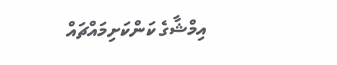އިމްޝާގެ ކަންކަށިމައްޗައް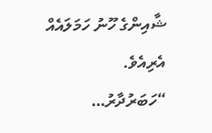ޝާއިންގެ ހޫނު ހަމަލައެއް އެރިއެވެ.
“ހަބަރުދާރު…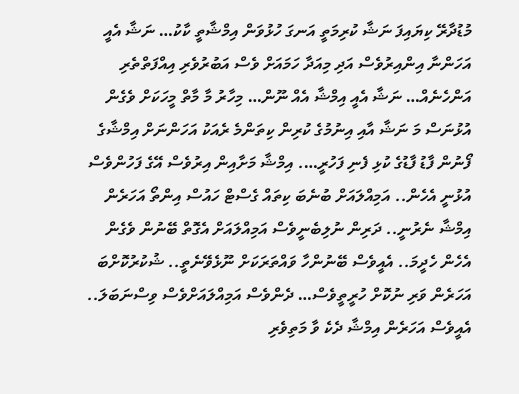މުޑުދާރޭ ކިޔައިފަ ނަޝާ ކުރިމަތީ އަނގަ ހުޅުވަން އިމްޝާތީ ކާކު… ނަޝާ އެއީ އަހަންނާ އިންއިރުވެސް އަދި މިއަދާ ހަމައަށް ވެސް އަބުރުވެރި އިއްފަތްތެރި އަންހެނެއް… ނަޝާ އެއީ އިމްޝާ އެއް ނޫން… މިހާރު މާ މާތް މީހަކަށް ވެގެން އުޅުނަސް މަ ނަޝާ އާއި އިނުމުގެ ކުރިން ކިތަންމެ ރެއަކު އަހަންނަށް އިމްޝާގެ ފޯނުން ފާޑު ފާޑުގެ ކުޅި ފެނި ފަހުރީ…. އިމްޝާ މަށާއިން އިރުވެސް އޭގެ ފަހުންވެސް އުޅުނީ އެހެން.. އަމިއްލައަށް ބުނެބަ ކިތައް ގެސްޓް ހައުސް އިންތޯ އަހަރެން އިމްޝާ ނެރުނީ.. ދަރިން ނުލިބެނީވެސް އަމިއްލައަށް އެގޮތް ބޭނުން ވެގެން އެހެން ހެދީމަ.. އެއީވެސް ބޭނުންހާ ވައްތަރަކަށް ނޫޅެވޭނެތީ.. ޝުކުރުކޮށްބަ އަހަރެން ވަރި ނުކޮށް ހުރީތީވެސް… ދެންވެސް އަމިއްލައަށްވެސް ވިސްނަބަލަ.. އެއީވެސް އަހަރެން އިމްޝާ ދެކެ ވާ މަތިވެރި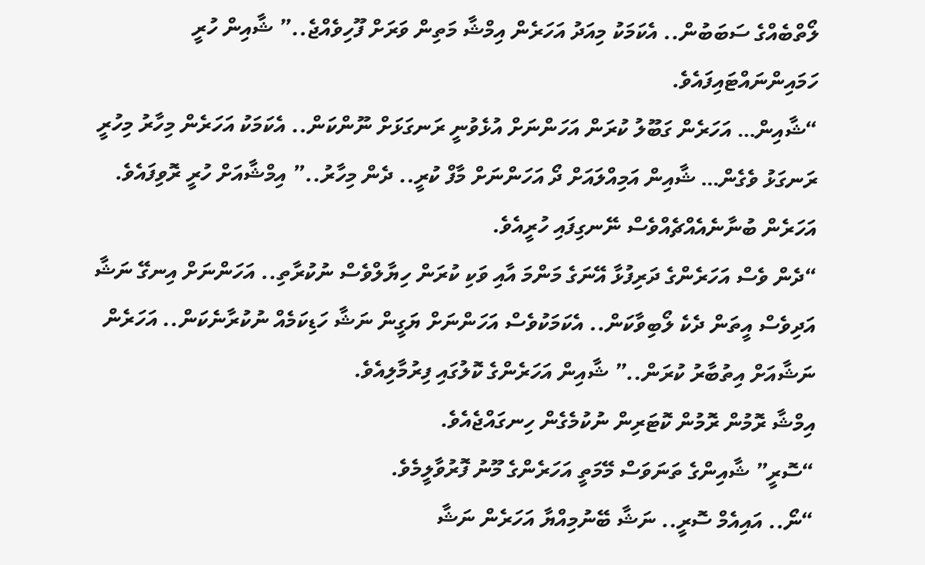ލޯތްބެއްގެ ސަބަބުން.. އެކަމަކު މިއަދު އަހަރެން އިމްޝާ މަތިން ވަރަށް ފޫހިވެއްޖެ..” ޝާއިން ހުރީ ހަމައިންނައްޓައިފައެވެ.
“ޝާއިން… އަހަރެން ގަބޫލު ކުރަން އަހަންނަށް އުޅެވުނީ ރަނގަޅަށް ނޫންކަން.. އެކަމަކު އަހަރެން މިހާރު މިހުރީ ރަނގަޅު ވެގެން… ޝާއިން އަމިއްލައަށް ދޯ އަހަންނަށް މާފް ކުރީ.. ދެން މިހާރު..” އިމްޝާއަށް ހުރީ ރޮވިފައެވެ. އަހަރެން ބުނާނެއެއްޗެއްވެސް ނޭނގިފައި ހުރީއެވެ.
“ދެން ވެސް އަހަރެންގެ ދަރިފުޅާ އޭނަގެ މަންމަ އާއި ވަކި ކުރަން ހިޔާލްވެސް ނުކުރާތި.. އަހަންނަށް އިނގޭ ނަޝާ އަދިވެސް އީތަން ދެކެ ލޯބިވާކަން.. އެކަމަކުވެސް އަހަންނަށް ޔަގީން ނަޝާ ހަޑިކަމެއް ނުކުރާނެކަން.. އަހަރެން ނަޝާއަށް އިތުބާރު ކުރަން..” ޝާއިން އަހަރެންގެ ކޮލުގައި ފިރުމާލިއެވެ.
އިމްޝާ ރޮމުން ރޮމުން ކޮޓަރިން ނުކުމެގެން ހިނގައްޖެއެވެ.
“ސޮރީ” ޝާއިންގެ ތަނަވަސް މޭމަތީ އަހަރެންގެ މޫނު ފޮރުވާލީމެވެ.
“ނޯ.. އައިއެމް ސޮރީ.. ނަޝާ ބޭނުމިއްޔާ އަހަރެން ނަޝާ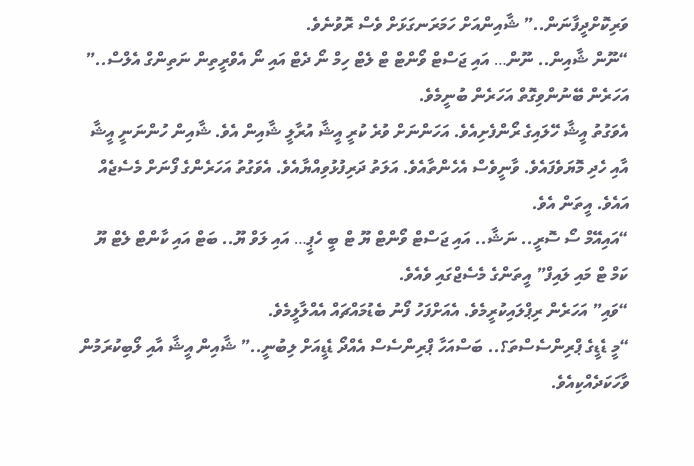ވަރިކޮށްދީފާނަން..” ޝާއިންއަށް ހަމަރަނގަޅަށް ވެސް ރޮވުނެވެ.
“ނޫން ޝާއިން.. ނޫން… އައި ޖަސްޓް ވޯންޓް ޓް ލެޓް ހިމް ނޯ ދެޓް އައި ނޯ އެވްރީތިން ނަތިންގް އެލްސް..” އަހަރެން ބޭނުންވިގޮތް އަހަރެން ބުނީމެވެ.
އެވަގުތު އީޝާ ހޭލައިގެ ރޯންފެށިއެވެ. އަހަންނަށް ވުރެ ކުރީ އީޝާ އުރާލީ ޝާއިން އެވެ. ޝާއިން ހުންނަނީ އީޝާ އާއި ހެދި މޮޔަވެފައެވެ. ވާނީވެސް އެހެންތާއެވެ. އަލަތު ދަރިފުޅުވިއްޔާއެވެ. އެވަގުތު އަހަރެންގެ ފޯނަށް މެސެޖެއް އައެވެ. އީތަން އެވެ.
“އައިއޭމް ސޯ ސޮރީ.. ނަޝާ.. އައި ޖަސްޓް ވޯންޓް ޔޫ ޓް ބީ ހެޕީ… އައި ލަވް ޔޫ.. ބަޓް އައި ކާންޓް ލެޓް ޔޫ ކަމް ޓް މައި ލައިފް” އީތަންގެ މެސެޖްގައި ވެއެވެ.
“ވައި” އަހަރެން ރިޕްލައިކުރީމެވެ. އެއަށްފަހު ފޯނު ބެޑުމައްޗައް އެއްލާލީމެވެ.
“މީ ޑެޑީގެ ޕްރިންސެސްތަ؟.. ބަސްއަހާ ޕްރިންސެސް އެއްދޯ ޑެޑީއަށް ލިބުނީ..” ޝާއިން އީޝާ އާއި ލޯބިކުރަމުން ވާހަކަދެއްކިއެވެ.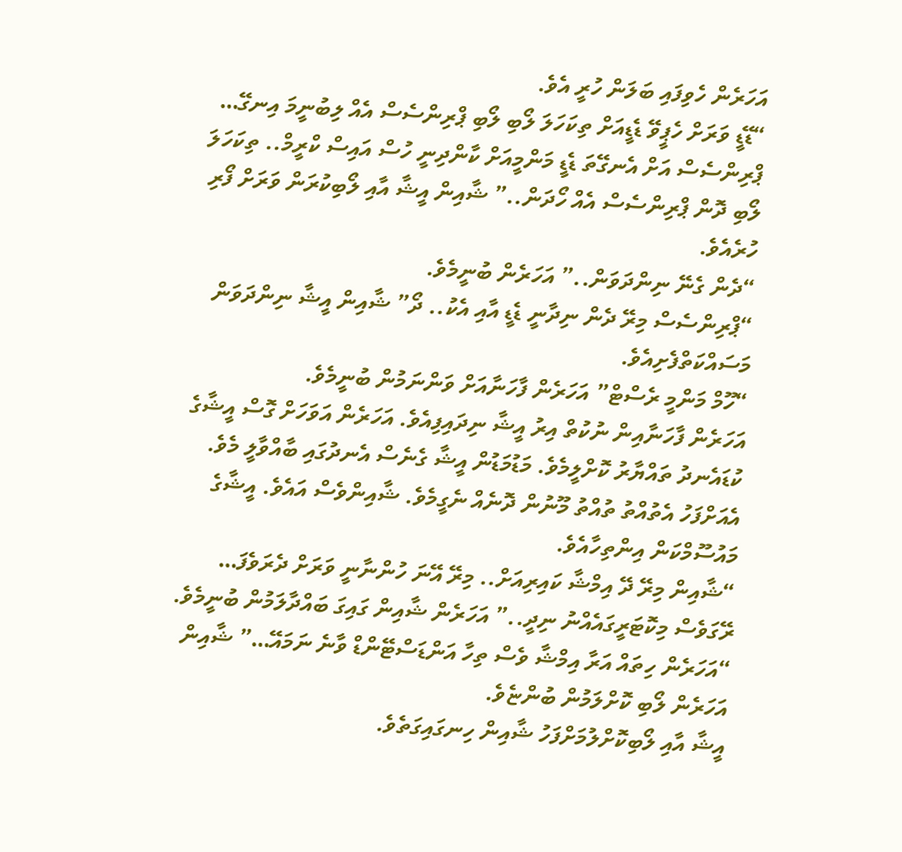އަހަރެން ހެވިފައި ބަލަން ހުރީ އެވެ.
“ޑޭޑީ ވަރަށް ހެޕީވޭ ޑެޑީއަށް ތިކަހަލަ ލޯބި ލޯބި ޕްރިންސެސް އެއް ލިބުނީމަ އިނގޭ… ޕްރިންސެސް އަށް އެނގޭތަ ޑެޑީ މަންމީއަށް ކާންދިނީ ހުސް އައިސް ކްރީމް.. ތިކަހަލަ ލޯބި ދޮން ޕްރިންސެސް އެއް ހޯދަން..” ޝާއިން އީޝާ އާއި ލޯބިކުރަން ވަރަށް ފޯރި ހުރެއެވެ.
“ދެން ގެނޭ ނިންދަވަން..” އަހަރެން ބުނީމެވެ.
“ޕްރިންސެސް މިރޭ ދެން ނިދާނީ ޑެޑީ އާއި އެކު.. ދޯ” ޝާއިން އީޝާ ނިންދަވަން މަސައްކަތްފެށިއެވެ.
“ހޫމް މަންމީ ރެސްޓް” އަހަރެން ފާހަނާއަށް ވަންނަމުން ބުނީމެވެ.
އަހަރެން ފާހަނާއިން ނުކުތް އިރު އީޝާ ނިދައިފިއެވެ. އަހަރެން އަވަހަށް ގޮސް އީޝާގެ ކުޑައެނދު ތައްޔާރު ކޮށްލީމެވެ. މަޑުމަޑުން އީޝާ ގެނެސް އެނދުގައި ބާއްވާލީ މެވެ. އެއަށްފަހު އެތުއްތު ތުއްތު މޫނުން ދޮނެއް ނެގީމެވެ. ޝާއިންވެސް އައެވެ. އީޝާގެ މައުސޫމްކަން އިންތިހާއެވެ.
“ޝާއިން މިރޭ ދޭ އިމްޝާ ކައިރިއަށް.. މިރޭ އޭނަ ހުންނާނީ ވަރަށް ދެރަވެފަ… ރޭގަވެސް މިކޮޓަރީގައެއްނު ނިދީ..” އަހަރެން ޝާއިން ގައިގަ ބައްދާލަމުން ބުނީމެވެ.
“އަހަރެން ހިތައް އަރާ އިމްޝާ ވެސް ތިހާ އަންޑަސްޓޭންޑް ވާނެ ނަމައޭ…” ޝާއިން އަހަރެން ލޯބި ކޮށްލަމުން ބުންޏެވެ.
އީޝާ އާއި ލޯބިކޮށްލުމަށްފަހު ޝާއިން ހިނގައިގަތެވެ.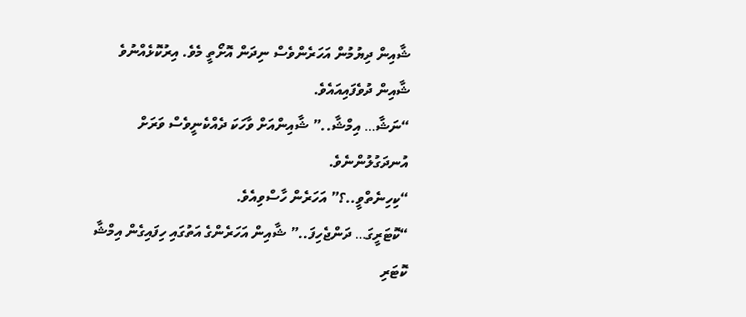ޝާއިން ދިޔުމުން އަހަރެންވެސް ނިދަން އޮށޯތީ މެވެ. އިރުކޮޅެއްނުވެ ޝާއިން ދުވެފައިއައެވެ.
“ނަޝާ… އިމްޝާ..” ޝާއިންއަށް ވާހަކަ ދެއްކެނީވެސް ވަރަށް އުނދަގުލުންނެވެ.
“ކިހިނެތްވީ..؟” އަހަރެން ހާސްވިއެވެ.
“ކޮޓަރީގަ… ދަންޖެހިފަ..” ޝާއިން އަހަރެންގެ އަތުގައި ހިފައިގެން އިމްޝާ ކޮޓަރި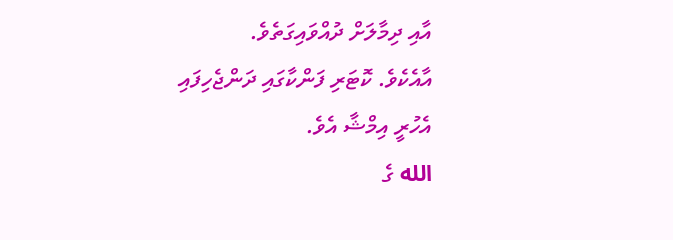އާއި ދިމާލަށް ދުއްވައިގަތެވެ.
އާއެކެވެ. ކޮޓަރި ފަންކާގައި ދަންޖެހިފައި އެހުރީ އިމްޝާ އެވެ.
الله ގެ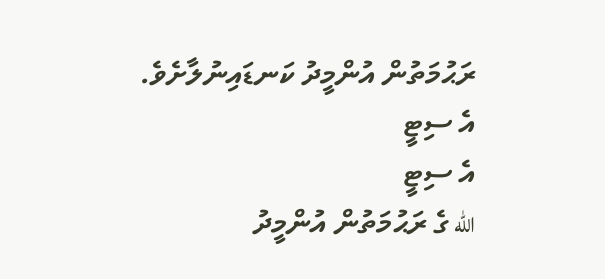ރަޙުމަތުން އުންމީދު ކަނޑައިނުލާށެވެ.
އެ ސިޓީ
އެ ސިޓީ
الله ގެ ރަޙުމަތުން އުންމީދު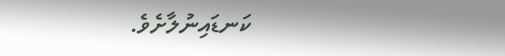ކަނޑައިނުލާށެވެ.